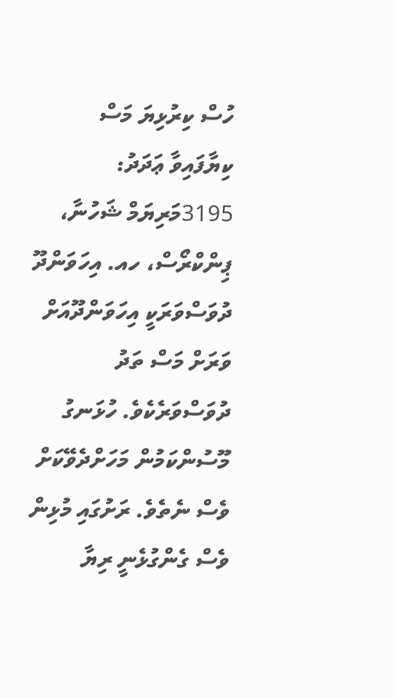ހުސް ކިރުޅިޔަ މަސް
ކިޔާފައިވާ ޢަދަދު: 3195މަރިޔަމް ޝަހުނާ، ޕިންކްރޯސް، ހއ. އިހަވަންދޫ
ދުވަސްވަރަކީ އިހަވަންދޫއަށް ވަރަށް މަސް ތަދު ދުވަސްވަރެކެވެ. ހުޅަނގު މޫސުންކަމުން މަހަށްދެވޭކަށް ވެސް ނެތެވެ. ރަށުގައި މުޅިން ވެސް ގެންގުޅެނީ ރިޔާ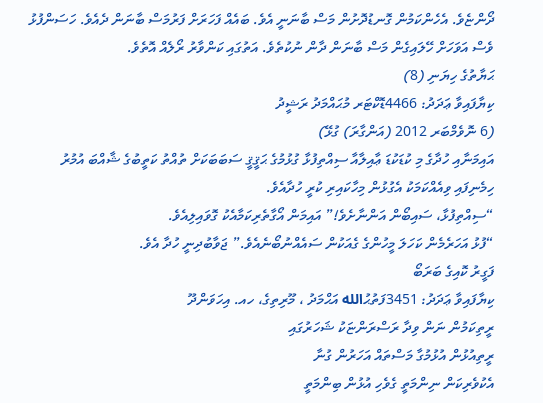ދޯންޏެވެ. އެހެންކަމުން ގޮނޑުދޮށުން މަސް ބާނަނީ އެވެ. ބައެއް ފަހަރަށް ފަރުމަސް ބާނަން ދެއެވެ. ހަސަންފުޅު ވެސް އަވަހަށް ހޭލައިގެން މަސް ބާނަން ދާން ނުކުތެވެ. އަތުގައި ކަންވާރު ރޯލެއް އޮތެވެ.
ޙަޔާތުގެ ހިޔަނި (8)
ކިޔާފައިވާ ޢަދަދު: 4466ޑޮކްޓަރ މުޙައްމަދު ރަޝީދު
(6 ނޮވެމްބަރ 2012 (އަންގާރަ) ގުޅޭ)
އައިމަނާއި ހުދާގެ މި ކުޑަކުޑަ ޢާއިލާއާ ސިއްތިފުޅާ ގުޅުމުގެ ޙަޤީޤީ ސަބަބަކަށް ތުއްތު ކަތީބުގެ ޝާއްބަ އުމުރު ހިމެނިފައި ވިއެއްކަމަކު އެގުޅުން މިހާކައިރި ކުރީ ހުދާއެވެ.
“ސިއްތިފުޅާ، ސައިބޯން އަންނާށެވެ!” އައިމަން އޯގާތެރިކަމާއެކު ގޮވައިލިއެވެ.
“ފުޅު އަހަރެމެން ކަހަލަ މީހުންގެ ގެއަކުން ސައެއްނުބޯނެއެވެ.” ޖަވާބުދިނީ ހުދާ އެވެ.
ފަގީރު ކޮއިގެ ބަރަބޯ
ކިޔާފައިވާ ޢަދަދު: 3451ފަތުޙުالله އަޙްމަދު ، މޫރިތިގެ، ހއ. އިހަވަންދޫ
ރީތިކަމުން ނަން ވިދާ ރަސްރަންޏަކު ޝަހަރުގައި
ރީތިއުޅުން އުޅުމުގާ މަސްތައް އަހަރުން ގުނާ
އެކުވެރިކަން ނިންމަތީ ގެވެހި އުޅުން ބިންމަތީ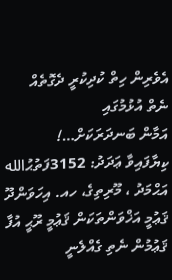އެވެރިން ހިތް ކުދިކުރީ ދެގޮތެއް ނެތް އުޅުމުގައި
އަމާން ބަނދަރަކަށް…!
ކިޔާފައިވާ ޢަދަދު: 3152ފަތުޙުالله އަޙްމަދު ، މޫރިތިގެ، ހއ. އިހަވަންދޫ
ޤަޢުމީ އަޚްވަންތަކަން ޤަޢުމީ ރޫޙީ އުފާ
ޤަޢުމުން ނެތި ގެއްލެނީ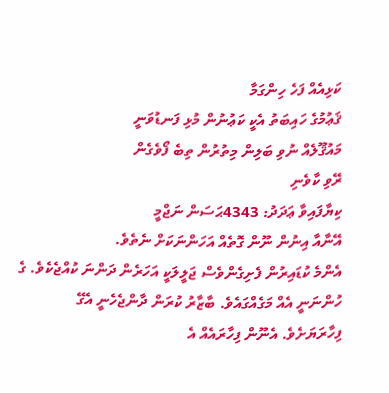ކަޅިއެއް ފަހެ ހިންގަމާ
ޤަޢުމުގެ ހައިބަތު އެކީ ކަޢުނުން މުޅި ފަނޑުވަނީ
މައުޤޫލެއް ނުވި ބަލިން މިތުރުން ތިބެ ފޯވެގެން
ރޭވި ކާވެނި
ކިޔާފައިވާ ޢަދަދު: 4343ޙަސަން ނަޖްމީ
އޭނާއާ އިނުން ނޫން ގޮތެއް އަހަންނަކަށް ނެތެވެ.
އެންމެ ކުޑައިރުން ފެށިގެންވެސް ޖަލީލަކީ އަހަރެން ދަންނަ ކުއްޖެކެވެ. ގެ ހުންނަނީ އެއް މަގެއްގައެވެ. ބާޒާރު ކުރަން ދާންޖެހެނީ އެގޭ ފިހާރަޔަށެވެ. އެނޫން ފިހާރައެއް އެ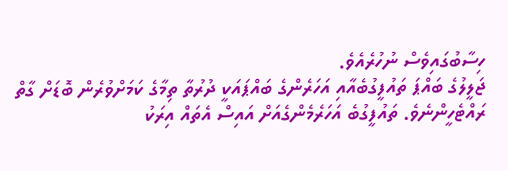ހިސާބުގައިވެސް ނުހުރެއެވެ.
ޖަލީލުގެ ބައްޕަ ތައުފީގުބެއާއި އަހަރެންގެ ބައްޕައަކީ ދުރުތާ ތިމާގެ ކަމަށްވުރެން ބޮޑަށް ގާތް ރައްޓެހީންނެވެ. ތައުފީގުބެ އަހަރެމެންގެއަށް އައިސް އެތައް އިރަކު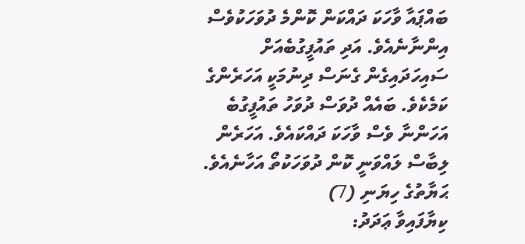ބައްޕައާ ވާހަކަ ދައްކަން ކޮންމެ ދުވަހަކުވެސް އިންނާނެއެވެ. އަދި ތައުފީގުބެއަށް ސައިހަދައިގެން ގެނަސް ދިނުމަކީ އަހަރެންގެ ކަމެކެވެ. ބައެއް ދުވަސް ދުވަހު ތައުފީގުބެ އަހަންނާ ވެސް ވާހަކަ ދައްކައެވެ. އަހަރެން ލިބާސް ލައްވަނީ ކޮން ދުވަހަކުތޯ އަހާނެއެވެ.
ޙަޔާތުގެ ހިޔަނި (7)
ކިޔާފައިވާ ޢަދަދު: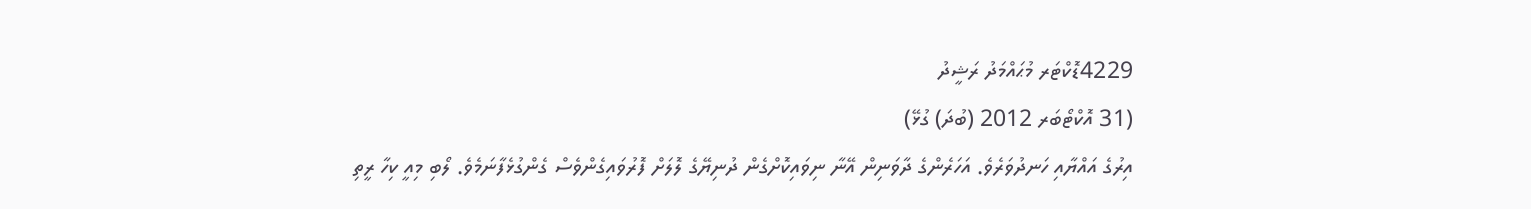4229ޑޮކްޓަރ މުޙައްމަދު ރަޝީދު
(31 އޮކްޓޯބަރ 2012 (ބުދަ) ގުޅޭ)
އިރުގެ އައްޔާއި ހަނދުވަރެވެ. އަހަރެންގެ ދާވަނިން އޭނާ ނިވައިކޮށްގެން ދުނިޔޭގެ ލޮލަށް ފޮރުވައިގެންވެސް ގެންގުޅެފާނަމެވެ. ލޯބި މިއީ ކިހާ ރީތި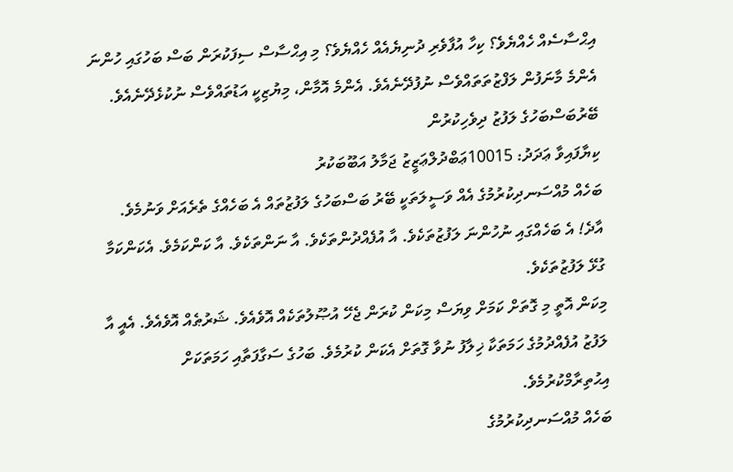އިޙްސާސެއް ހެއްޔެވެ؟ ކިހާ އުފާވެރި ދުނިޔެއެއް ހެއްޔެވެ؟ މި އިޙްސާސް ސިފަކުރަން ބަސް ބަހުގައި ހުންނަ އެންމެ މާނަފުން ލަފްޒުތަތައްވެސް ނުފުދޭނެއެވެ. އެންމެ އޮމާން، މިޔުޒިކީ އަޑުތައްވެސް ނުކުޅެދޭނެއެވެ.
ބޭރުބަސްބަހުގެ ލަފުޒު ދިވެހިކުރުން
ކިޔާފައިވާ ޢަދަދު: 10015ޢަބްދުލްޢަޒީޒު ޖަމާލު އަބޫބަކުރު
ބަހެއް މުއްސަނދިކުރުމުގެ އެއް ވަސީލަތަކީ ބޭރު ބަސްބަހުގެ ލަފުޒުތައް އެ ބަހެއްގެ ތެރެއަށް ވަނުމެވެ. އާދެ! އެ ބަހެއްގައި ނުހުންނަ ލަފުޒުތަކެވެ. އާ އުފެއްދުންތަކެވެ. އާ ނަންތަކެވެ. އާ ކަންކަމެވެ. އެކަންކަމާ ގުޅޭ ލަފުޒުތަކެވެ.
މިކަން އޮތީ މި ގޮތަށް ކަމަށް ވިޔަސް މިކަން ކުރަން ޖެހޭ އުޞޫލުތަކެއް އޮވެއެވެ. ޝަރުޠެއް އޮވެއެވެ. އެއީ އާ ލަފުޒު އުފެއްދުމުގެ ހަމަތަކާ ޚިލާފު ނުވާ ގޮތަށް އެކަން ކުރުމެވެ. ބަހުގެ ސަގާފަތާއި ހަމަތަކަށް އިޙުތިރާމްކުރުމެވެ.
ބަހެއް މުއްސަނދިކުރުމުގެ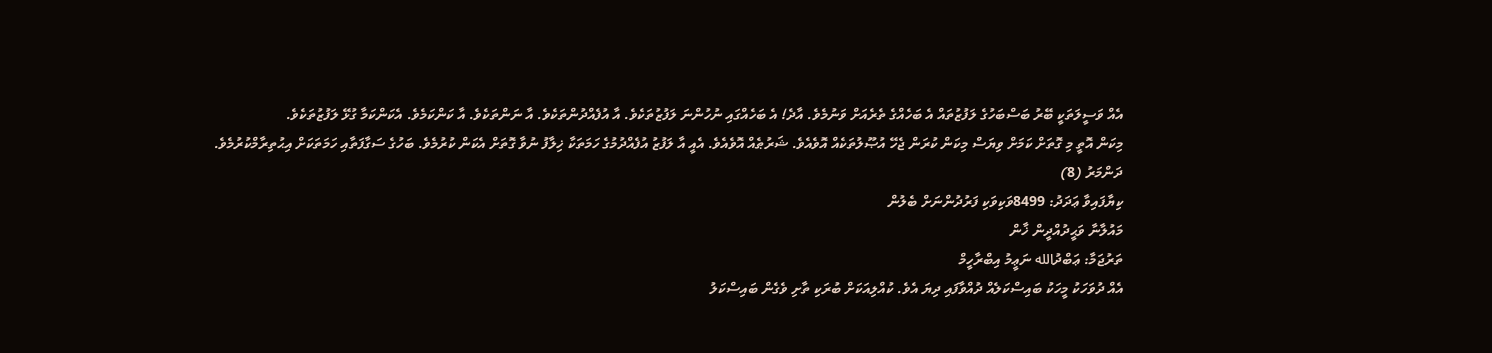އެއް ވަސީލަތަކީ ބޭރު ބަސްބަހުގެ ލަފުޒުތައް އެ ބަހެއްގެ ތެރެއަށް ވަނުމެވެ. އާދެ! އެ ބަހެއްގައި ނުހުންނަ ލަފުޒުތަކެވެ. އާ އުފެއްދުންތަކެވެ. އާ ނަންތަކެވެ. އާ ކަންކަމެވެ. އެކަންކަމާ ގުޅޭ ލަފުޒުތަކެވެ.
މިކަން އޮތީ މި ގޮތަށް ކަމަށް ވިޔަސް މިކަން ކުރަން ޖެހޭ އުޞޫލުތަކެއް އޮވެއެވެ. ޝަރުޠެއް އޮވެއެވެ. އެއީ އާ ލަފުޒު އުފެއްދުމުގެ ހަމަތަކާ ޚިލާފު ނުވާ ގޮތަށް އެކަން ކުރުމެވެ. ބަހުގެ ސަގާފަތާއި ހަމަތަކަށް އިޙުތިރާމްކުރުމެވެ.
ދަންމަރު (8)
ކިޔާފައިވާ ޢަދަދު: 8499ވަކިވަކި ފަރުދުންނަށް ބެލުން
މައުލާނާ ވަޙީދުއްދީން ޚާން
ތަރުޖަމާ: ޢަބްދުالله ނަޢީމު އިބްރާހީމް
އެއް ދުވަހަކު މީހަކު ބައިސްކަލެއް ދުއްވާފައި ދިޔަ އެވެ. ކުއްލިއަކަށް ބުރަކި ތާށި ވެގެން ބައިސްކަލު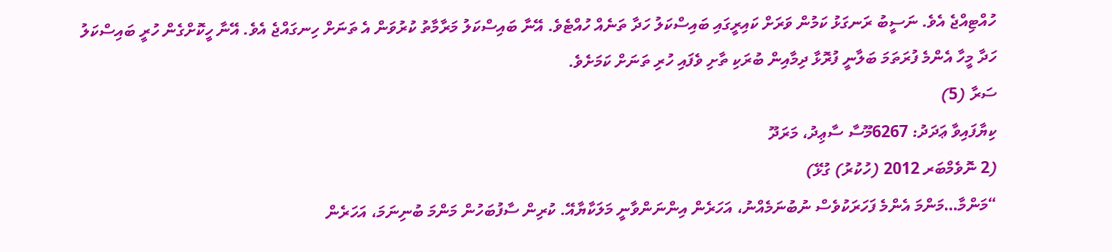ހުއްޓިއްޖެ އެވެ. ނަސީބު ރަނގަޅު ކަމުން ވަރަށް ކައިރީގައި ބައިސްކަލު ހަދާ ތަނެއް ހުއްޓެވެ. އޭނާ ބައިސްކަލު މަރާމާތު ކުރުވަން އެ ތަނަށް ހިނގައްޖެ އެވެ. އޭނާ ހީކޮށްގެން ހުރީ ބައިސްކަލު ހަދާ މީހާ އެންމެ ފުރަތަމަ ބަލާނީ ފުރޮޅާ ދިމާއިން ބުރަކި ތާށި ވެފައި ހުރި ތަނަށް ކަމަށެވެ.
ސަރާ (5)
ކިޔާފައިވާ ޢަދަދު: 6267މޫސާ ސާޢިދު، މަރަދޫ
(2 ނޮވެމްބަރ 2012 (ހުކުރު) ގުޅޭ)
“މަންމާ…މަންމަ އެންމެ ފަހަރަކުވެސް ނުބުނަމެއްނު، އަހަރެން އިންނަންވާނީ މަލަކާޔާއޭ. ކުރިން ސާފުބަހުން މަންމަ ބުނިނަމަ، އަހަރެން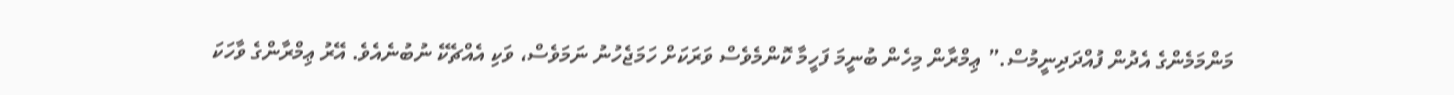މަންމަމެންގެ އެދުން ފުއްދަދިނީމުސް.” ޢިމްރާން މިހެން ބުނީމަ ފަހީމާ ކޮންމެވެސް ވަރަކަށް ހަމަޖެހުނު ނަމަވެސް، ވަކި އެއްޗެކޭ ނުބުނެއެވެ. އޭރު ޢިމްރާންގެ ވާހަކަ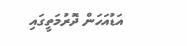އަޑުއަހަން ދޮރުމަތީގައި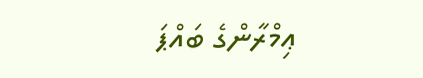ޢިމްރާންގެ ބައްޕަ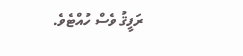ރަފީޤު ވެސް ހުއްޓެވެ.